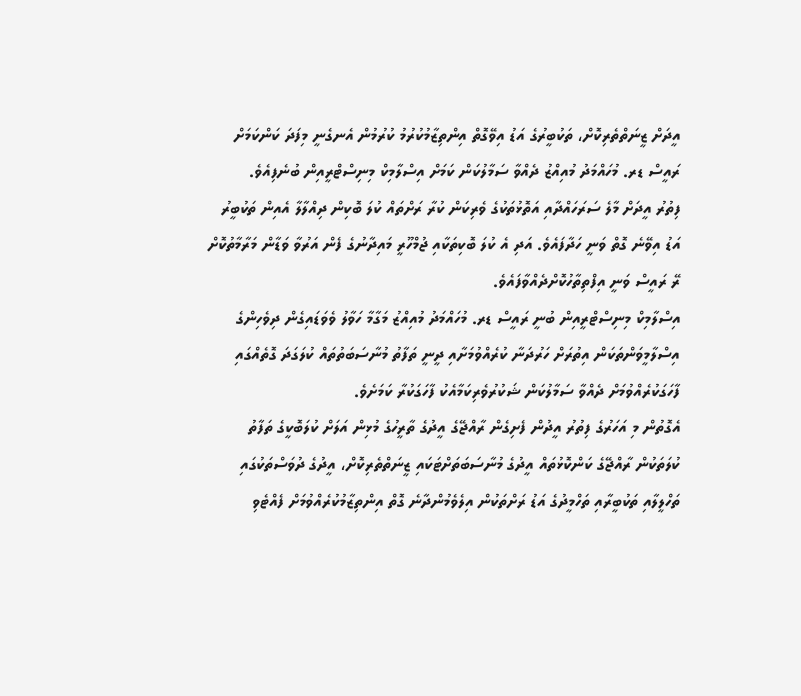އީދަށް ޒީނަތްތެރިކޮށް، ތަކުބީރުގެ އަޑު އިވޭގޮތް އިންތިޒާމުކުރުމު ކުރުމުން އެނގެނީ މިފަދަ ކަންކަމަށް ރައީސް ޑރ. މުހައްމަދު މުއިއްޒު ދެއްވާ ސަމާލުކަން ކަމަށް އިސްލާމިކް މިނިސްޓްރީއިން ބުނެފިއެވެ.
ފިތުރު އީދަށް މާލެ ސަރަހައްދާއި އަތޮޅުތަކުގެ ވެރިކަން ކުރާ ރަށްތައް ކުލަ ބޮކިން ދިއްލާލާ އެއިން ތަކުބީރު އަޑު އިވޭނެ ގޮތް ވަނީ ހަދާފައެވެ. އަދި އެ ކުލަ ބޮކިތަކާއި ޖުމްހޫރީ މައިދާނުގެ ފެން އަރުވާ ވަޑާން މަރާމާތުކޮށް ރޭ ރައީސް ވަނީ އިފްތިތާހުކޮށްދެއްވާފައެވެ.
އިސްލާމިކް މިނިސްޓްރީއިން ބުނީ ރައީސް ޑރ. މުހައްމަދު މުއިއްޒު މަގާމާ ހަވާލު ވެވަޑައިގެން ދިވެހިންގެ އިސްލާމީވަންތަކަން އިތުރަށް ހަރުދަނާ ކުރެއްވުމަށާއި ދީނީ ތަފާތު މުނާސަބަތުތައް ކުލަގަދަ ގޮތެއްގައި ފާހަގަކުރެއްވުމަށް ދެއްވާ ސަމާލުކަން ޝަކުރުވެރިކަމާއެކު ފާހަގަކުރާ ކަމަށެވެ.
އެގޮތުން މި އަހަރުގެ ފިތުރު އީދުން ފެށިގެން ރާއްޖޭގެ އީދުގެ ތާރީހުގެ މުޅިން އަލަށް ކުލަބޮކީގެ ތަފާތު ކުލަތަކުން ރާއްޖޭގެ ކަންކޮޅުތައް އީދުގެ މުނާސަބަތަށްޓަކައި ޒީނަތްތެރިކޮށް، އީދުގެ ދުވަސްތަކުގައި ތަހްލީލާއި ތަކުބީރާއި ތަހްމީދުގެ އަޑު ރަށްތަކުން އިލެވެމުންދާނެ ގޮތް އިންތިޒާމުކުރެއްވުމަށް ފެއްޓެވި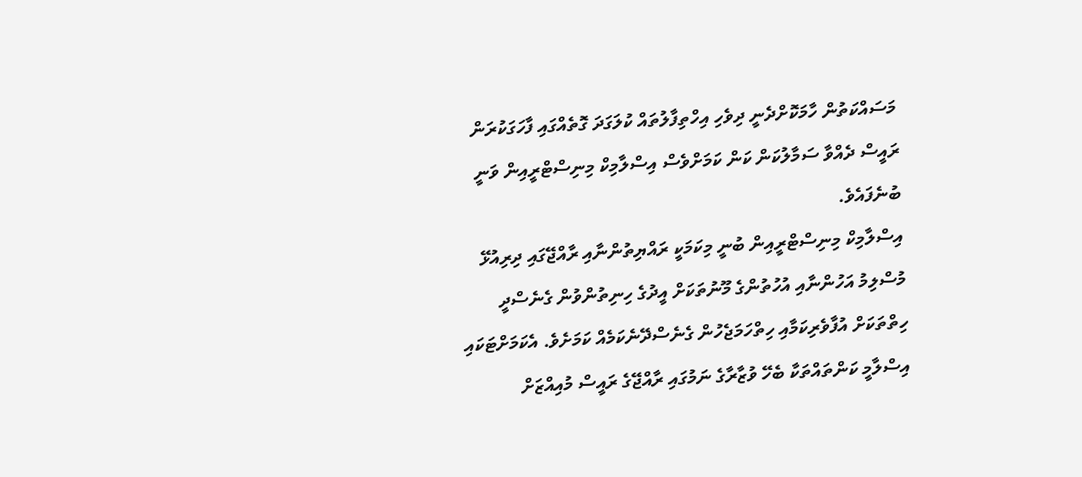މަސައްކަތުން ހާމަކޮށްދެނީ ދިވެހި އިހްތިފާލުތައް ކުލަގަދަ ގޮތެއްގައި ފާހަގަކުރަން ރައީސް ދެއްވާ ސަމާލުކަން ކަން ކަމަށްވެސް އިސްލާމިކް މިނިސްޓްރީއިން ވަނީ ބުނެފައެވެ.
އިސްލާމިކް މިނިސްޓްރީއިން ބުނީ މިކަމަކީ ރައްޔިތުންނާއި ރާއްޖޭގައި ދިރިއުޅޭ މުސްލިމު އަހުންނާއި އުހުތުންގެ މޫނުތަކަށް އީދުގެ ހިނިތުންވުން ގެނެސްދީ ހިތްތަކަށް އުފާވެރިކަމާއި ހިތްހަމަޖެހުން ގެނެސްދޭނެކަމެއް ކަމަށެވެ. އެކަމަށްޓަކައި އިސްލާމީ ކަންތައްތަކާ ބެހޭ ވުޒާރާގެ ނަމުގައި ރާއްޖޭގެ ރައީސް މުއިއްޒަށް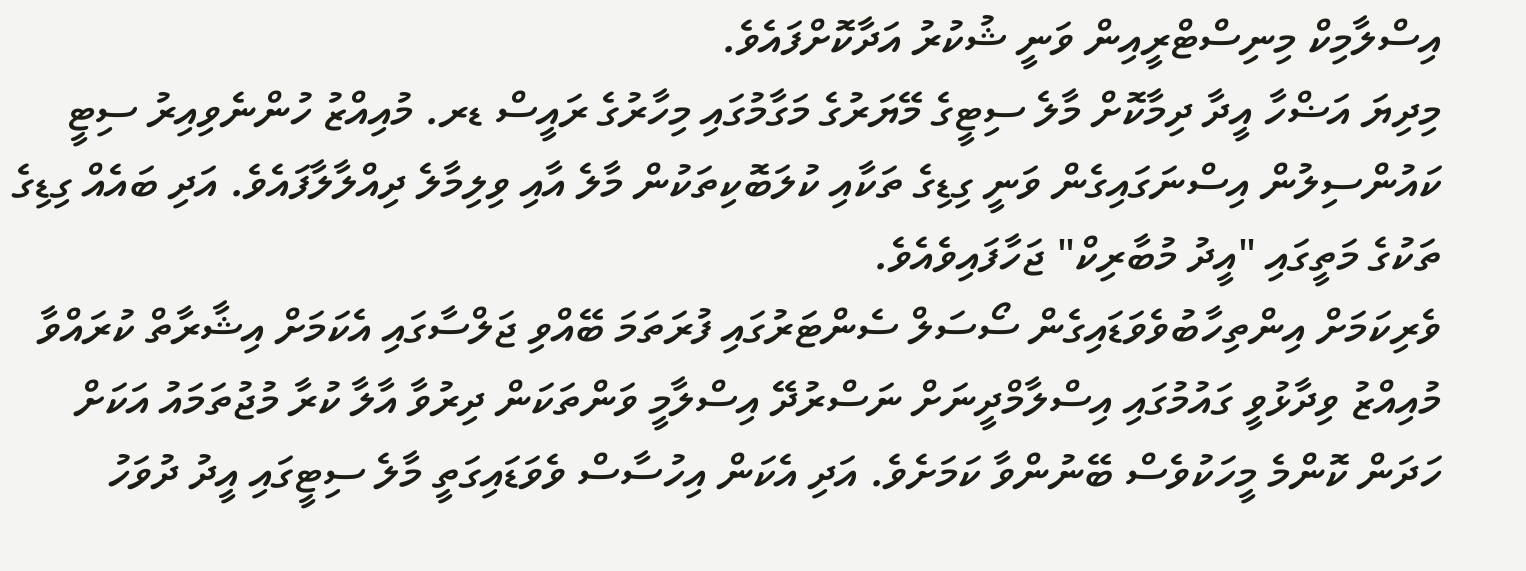އިސްލާމިކް މިނިސްޓްރީއިން ވަނީ ޝުކުރު އަދާކޮށްފައެވެ.
މިދިޔަ އަޟްހާ އީދާ ދިމާކޮށް މާލެ ސިޓީގެ މޭޔަރުގެ މަގާމުގައި މިހާރުގެ ރައީސް ޑރ. މުއިއްޒު ހުންނެވިއިރު ސިޓީ ކައުންސިލުން އިސްނަގައިގެން ވަނީ ގިޑިގެ ތަކާއި ކުލަބޮކިތަކުން މާލެ އާއި ވިލިމާލެ ދިއްލާލާފައެވެ. އަދި ބައެއް ގިޑިގެ ތަކުގެ މަތީގައި "އީދު މުބާރިކް" ޖަހާފައިވެއެވެ.
ވެރިކަމަށް އިންތިހާބުވެވަޑައިގެން ސޯސަލް ސެންޓަރުގައި ފުރަތަމަ ބޭއްވި ޖަލްސާގައި އެކަމަށް އިޝާރާތް ކުރައްވާ މުއިއްޒު ވިދާޅުވީ ގައުމުގައި އިސްލާމްދީނަށް ނަސްރުދޭ އިސްލާމީ ވަންތަކަން ދިރުވާ އާލާ ކުރާ މުޖުތަމައު އަކަށް ހަދަން ކޮންމެ މީހަކުވެސް ބޭނުންވާ ކަމަށެވެ. އަދި އެކަން އިހުސާސް ވެވަޑައިގަތީ މާލެ ސިޓީގައި އީދު ދުވަހު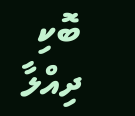ބޮކި ދިއްލާ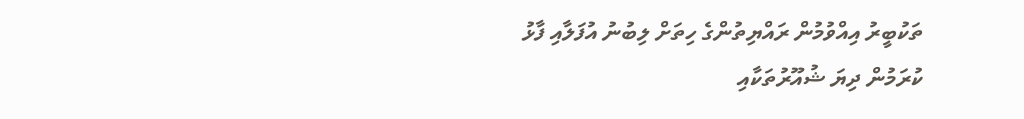ތަކުބީރު އިއްވުމުން ރައްޔިތުންގެ ހިތަށް ލިބުނު އުފަލާއި ފާޅު ކުރަމުން ދިޔަ ޝުއޫރުތަކާއި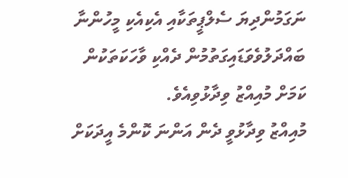ނަގަމުންދިޔަ ސެލްޕީތަކާއި އެކިއެކި މީހުންނާ ބައްދަލުވެވަޑައިގަތުމުން ދެއްކި ވާހަކަތަކުން ކަމަށް މުއިއްޒު ވިދާޅުވިއެވެ.
މުއިއްޒު ވިދާޅުވީ ދެން އަންނަ ކޮންމެ އީދަކަށް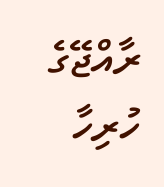ރާއްޖޭގެ ހުރިހާ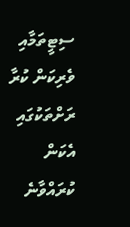ސިޓީތަމާއި ވެރިކަން ކުރާ ރަށްތަކުގައި އެކަން ކުރައްވާނެ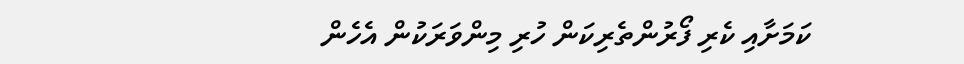ކަމަށާއި ކެރި ފޯރުންތެރިކަން ހުރި މިންވަރަކުން އެހެން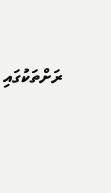ރަށްތަކުގައި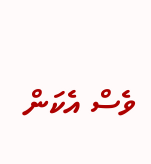ވެސް އެކަން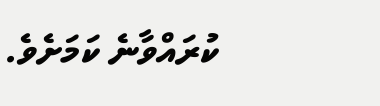ކުރައްވާނެ ކަމަށެވެ.